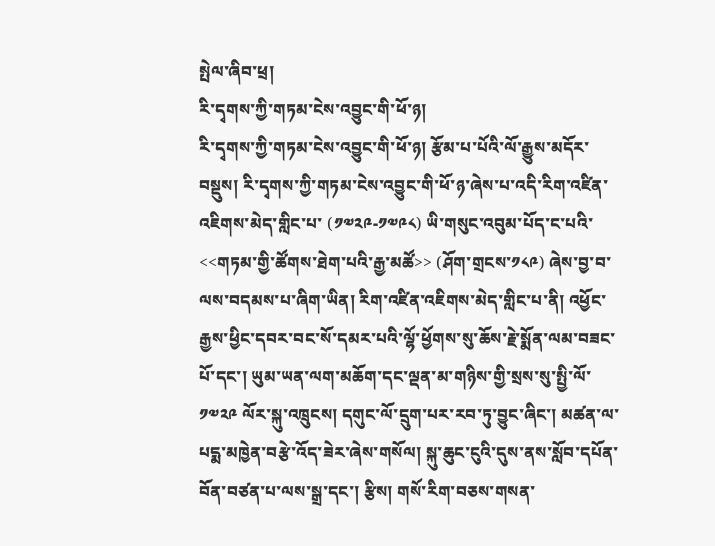སྤེལ་ཞིབ་ཕྲ།
རི་དྭགས་ཀྱི་གཏམ་ངེས་འབྱུང་གི་ཕོ་ཉ།
རི་དྭགས་ཀྱི་གཏམ་ངེས་འབྱུང་གི་ཕོ་ཉ། རྩོམ་པ་པོའི་ལོ་རྒྱུས་མདོར་བསྡུས། རི་དྭགས་ཀྱི་གཏམ་ངེས་འབྱུང་གི་ཕོ་ཉ་ཞེས་པ་འདི་རིག་འཛིན་འཇིགས་མེད་གླིང་པ་ (༡༧༢༩-༡༧༩༨) ཡི་གསུང་འབུམ་པོད་ང་པའི་ <<གཏམ་གྱི་ཚོགས་ཐེག་པའི་རྒྱ་མཚོ>> (ཤོག་གྲངས་༡༨༩) ཞེས་བྱ་བ་ལས་བདམས་པ་ཞིག་ཡིན། རིག་འཛིན་འཇིགས་མེད་གླིང་པ་ནི། འཕྱོང་རྒྱས་ཕྱིང་དབར་བང་སོ་དམར་པའི་ལྷོ་ཕྱོགས་སུ་ཆོས་རྗེ་སྨོན་ལམ་བཟང་པོ་དང་། ཡུམ་ཡན་ལག་མཆོག་དང་ལྡན་མ་གཉིས་གྱི་སྲས་སུ་སྤྱི་ལོ་ ༡༧༢༩ ལོར་སྐུ་འཁྲུངས། དགུང་ལོ་དྲུག་པར་རབ་ཏུ་བྱུང་ཞིང་། མཚན་ལ་པདྨ་མཁྱེན་བརྩེ་འོད་ཟེར་ཞེས་གསོལ། སྐུ་ཆུང་ངུའི་དུས་ནས་སློབ་དཔོན་བོན་བཙན་པ་ལས་སྒྲ་དང་། རྩིས། གསོ་རིག་བཅས་གསན་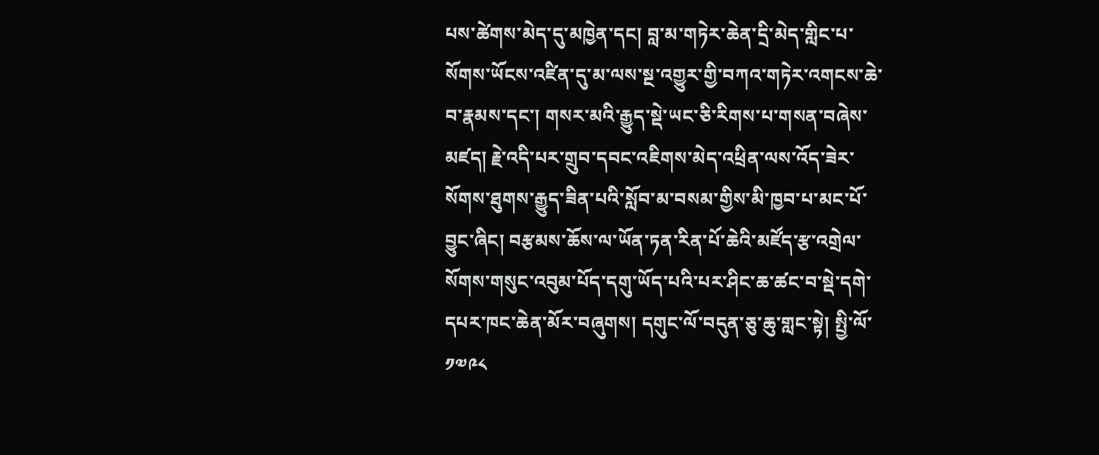པས་ཚེགས་མེད་དུ་མཁྱེན་དང། བླ་མ་གཏེར་ཆེན་དྲི་མེད་གླིང་པ་སོགས་ཡོངས་འཛིན་དུ་མ་ལས་སྔ་འགྱུར་གྱི་བཀའ་གཏེར་འགངས་ཆེ་བ་རྣམས་དང་། གསར་མའི་རྒྱུད་སྡེ་ཡང་ཅི་རིགས་པ་གསན་བཞེས་མཛད། རྗེ་འདི་པར་གྲུབ་དབང་འཇིགས་མེད་འཕྲིན་ལས་འོད་ཟེར་སོགས་ཐུགས་རྒྱུད་ཟིན་པའི་སློབ་མ་བསམ་གྱིས་མི་ཁྱབ་པ་མང་པོ་བྱུང་ཞིང། བརྩམས་ཆོས་ལ་ཡོན་ཏན་རིན་པོ་ཆེའི་མཛོད་རྩ་འགྲེལ་སོགས་གསུང་འབུམ་པོད་དགུ་ཡོད་པའི་པར་ཤིང་ཆ་ཚང་བ་སྡེ་དགེ་དཔར་ཁང་ཆེན་མོར་བཞུགས། དགུང་ལོ་བདུན་ཅུ་ཆུ་གླང་སྟེ། སྤྱི་ལོ་ ༡༧༩༨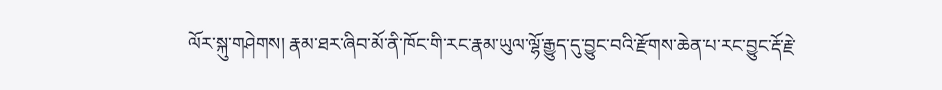ལོར་སྐུ་གཤེགས། རྣམ་ཐར་ཞིབ་མོ་ནི་ཁོང་གི་རང་རྣམ་ཡུལ་ལྷོ་རྒྱུད་དུ་བྱུང་བའི་རྫོགས་ཆེན་པ་རང་བྱུང་རྡོ་རྗེ་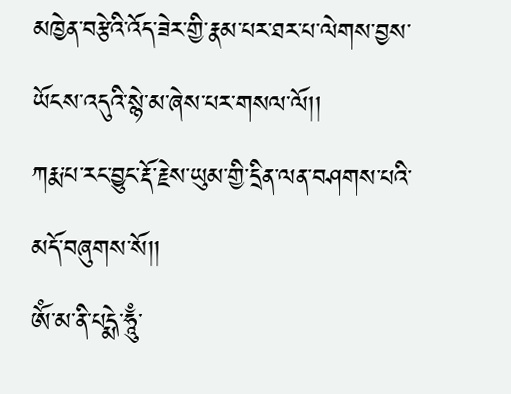མཁྱེན་བརྩེའི་འོད་ཟེར་གྱི་རྣམ་པར་ཐར་པ་ལེགས་བྱས་ཡོངས་འདུའི་སྙེ་མ་ཞེས་པར་གསལ་ལོ།།
ཀརྨ་པ་རང་བྱུང་རྡོ་རྗེས་ཡུམ་གྱི་དྲིན་ལན་བཤགས་པའི་མདོ་བཞུགས་སོ།།
ༀ་མ་ནི་པདྨེ་ཧཱུྃ་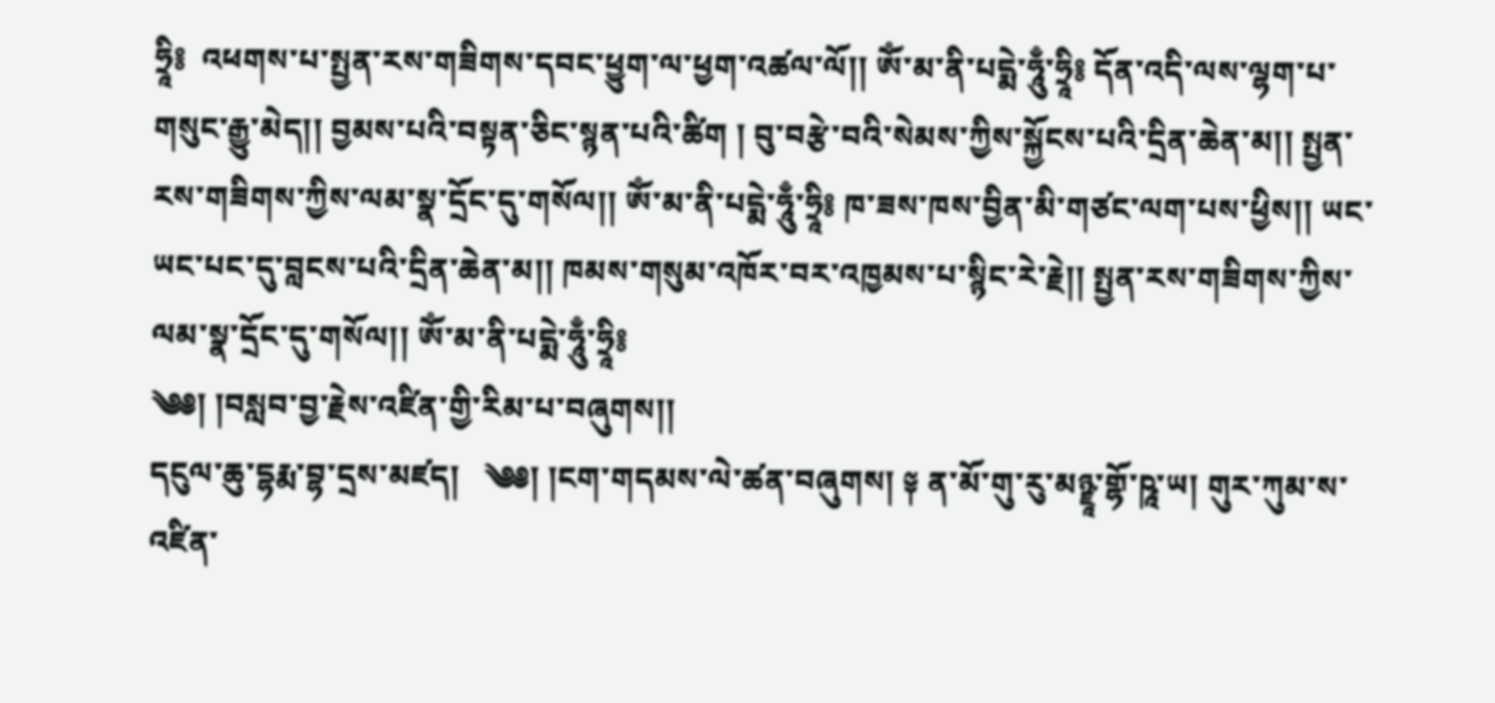ཧྲཱི༔  འཕགས་པ་སྤྱན་རས་གཟིགས་དབང་ཕྱུག་ལ་ཕྱག་འཚལ་ལོ།། ༀ་མ་ནི་པདྨེ་ཧཱུྃ་ཧྲཱི༔ དོན་འདི་ལས་ལྷག་པ་གསུང་རྒྱུ་མེད།། བྱམས་པའི་བསྟན་ཅིང་སྙན་པའི་ཚིག ། བུ་བརྩེ་བའི་སེམས་ཀྱིས་སྐྱོངས་པའི་དྲིན་ཆེན་མ།། སྤྱན་རས་གཟིགས་ཀྱིས་ལམ་སྣ་དྲོང་དུ་གསོལ།། ༀ་མ་ནི་པདྨེ་ཧཱུྃ་ཧྲཱི༔ ཁ་ཟས་ཁས་བྱིན་མི་གཙང་ལག་པས་ཕྱིས།། ཡང་ཡང་པང་དུ་བླངས་པའི་དྲིན་ཆེན་མ།། ཁམས་གསུམ་འཁོར་བར་འཁྱམས་པ་སྙིང་རེ་རྗེ།། སྤྱན་རས་གཟིགས་ཀྱིས་ལམ་སྣ་དྲོང་དུ་གསོལ།། ༀ་མ་ནི་པདྨེ་ཧཱུྃ་ཧྲཱི༔
༄༅། །བསླབ་བྱ་རྗེས་འཛིན་གྱི་རིམ་པ་བཞུགས།།
དངུལ་ཆུ་དྷརྨ་བྷ་དྲས་མཛད།   ༄༅། །ངག་གདམས་ལེ་ཚན་བཞུགས། ༈ ན་མོ་གུ་རུ་མཉྫཱ་གྷོ་ཥཱ་ཡ། གུར་ཀུམ་ས་འཛིན་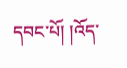དབང་པོ། །འོད་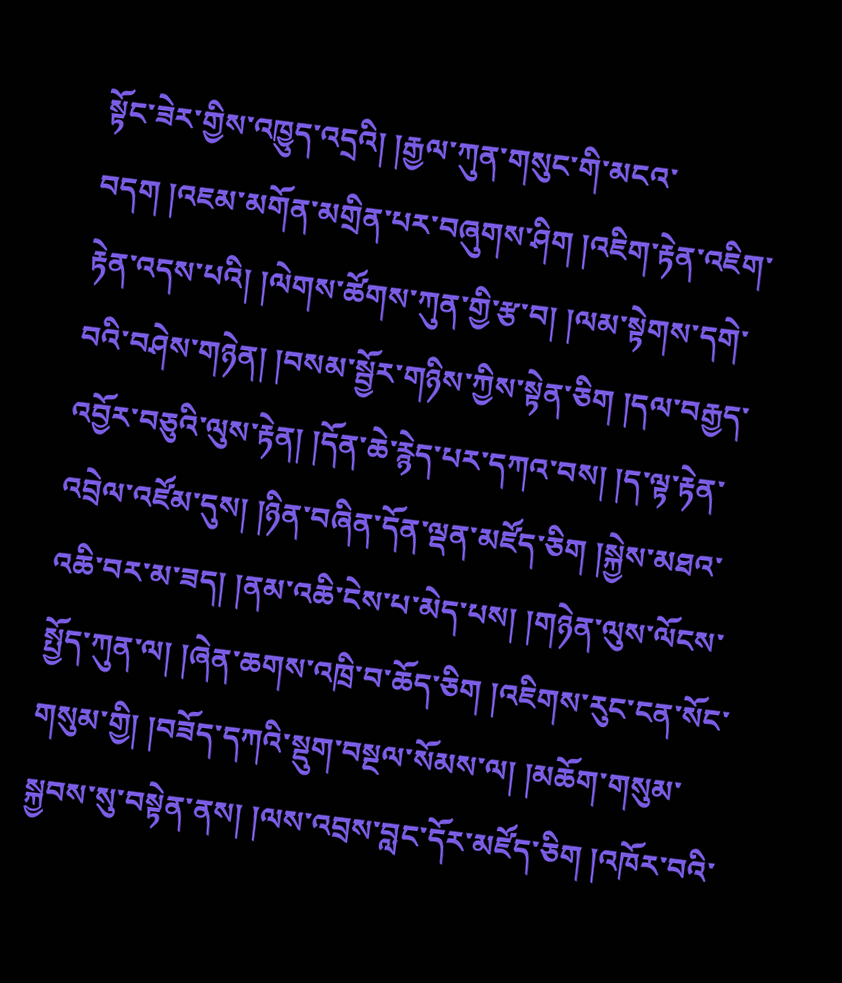སྟོང་ཟེར་གྱིས་འཁྱུད་འདྲའི། །རྒྱལ་ཀུན་གསུང་གི་མངའ་བདག །འཇམ་མགོན་མགྲིན་པར་བཞུགས་ཤིག །འཇིག་རྟེན་འཇིག་རྟེན་འདས་པའི། །ལེགས་ཚོགས་ཀུན་གྱི་རྩ་བ། །ལམ་སྟེགས་དགེ་བའི་བཤེས་གཉེན། །བསམ་སྦྱོར་གཉིས་ཀྱིས་སྟེན་ཅིག །དལ་བརྒྱད་འབྱོར་བཅུའི་ལུས་རྟེན། །དོན་ཆེ་རྙེད་པར་དཀའ་བས། །ད་ལྟ་རྟེན་འབྲེལ་འཛོམ་དུས། །ཉིན་བཞིན་དོན་ལྡན་མཛོད་ཅིག །སྐྱེས་མཐའ་འཆི་བར་མ་ཟད། །ནམ་འཆི་ངེས་པ་མེད་པས། །གཉེན་ལུས་ལོངས་སྤྱོད་ཀུན་ལ། །ཞེན་ཆགས་འཁྲི་བ་ཆོད་ཅིག །འཇིགས་རུང་ངན་སོང་གསུམ་གྱི། །བཟོད་དཀའི་སྡུག་བསྔལ་སོམས་ལ། །མཆོག་གསུམ་སྐྱབས་སུ་བསྟེན་ནས། །ལས་འབྲས་བླང་དོར་མཛོད་ཅིག །འཁོར་བའི་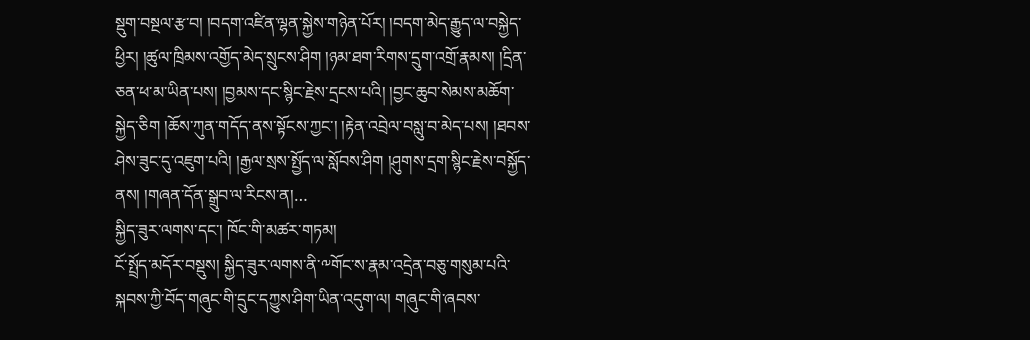སྡུག་བསྔལ་རྩ་བ། །བདག་འཛིན་ལྷན་སྐྱེས་གཉེན་པོར། །བདག་མེད་རྒྱུད་ལ་བསྐྱེད་ཕྱིར། །ཚུལ་ཁྲིམས་འགྱོད་མེད་སྲུངས་ཤིག །ཉམ་ཐག་རིགས་དྲུག་འགྲོ་རྣམས། །དྲིན་ཅན་ཕ་མ་ཡིན་པས། །བྱམས་དང་སྙིང་རྗེས་དྲངས་པའི། །བྱང་ཆུབ་སེམས་མཆོག་སྐྱེད་ཅིག །ཆོས་ཀུན་གདོད་ནས་སྟོངས་ཀྱང་། །རྟེན་འབྲེལ་བསླུ་བ་མེད་པས། །ཐབས་ཤེས་ཟུང་དུ་འཇུག་པའི། །རྒྱལ་སྲས་སྤྱོད་ལ་སློབས་ཤིག །ཤུགས་དྲག་སྙིང་རྗེས་བསྐྱོད་ནས། །གཞན་དོན་སྒྲུབ་ལ་རིངས་ན།…
སྐྱིད་ཟུར་ལགས་དང་། ཁོང་གི་མཚར་གཏམ།
ངོ་སྤྲོད་མདོར་བསྡུས། སྐྱིད་ཟུར་ལགས་ནི་༸གོང་ས་རྣམ་འདྲེན་བཅུ་གསུམ་པའི་སྐབས་ཀྱི་བོད་གཞུང་གི་དྲུང་དཀྱུས་ཤིག་ཡིན་འདུག་ལ། གཞུང་གི་ཞབས་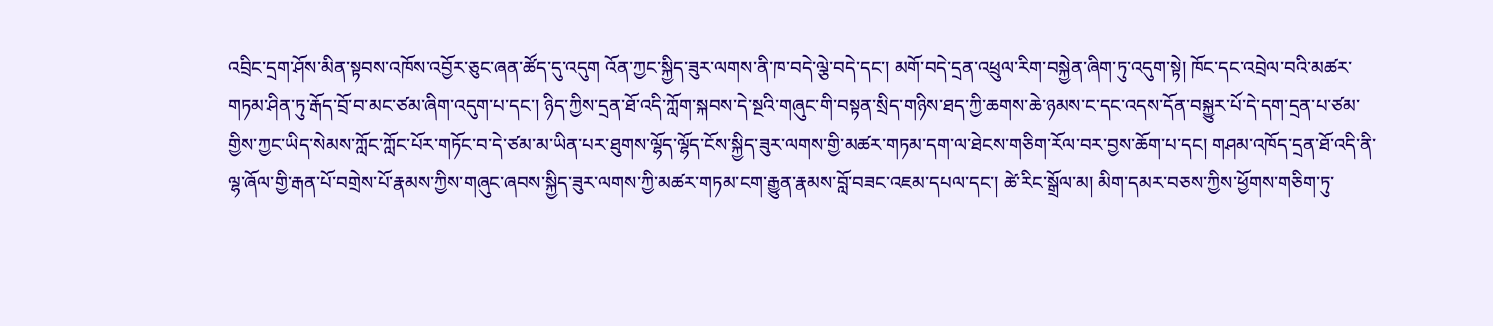འབྲིང་དྲག་ཤོས་མིན་སྟབས་འཁོས་འབྱོར་ཅུང་ཞན་ཚོད་དུ་འདུག འོན་ཀྱང་སྐྱིད་ཟུར་ལགས་ནི་ཁ་བདེ་ལྕེ་བདེ་དང་། མགོ་བདེ་དྲན་འཕྲུལ་རིག་བསྐྱེན་ཞིག་ཏུ་འདུག་སྟེ། ཁོང་དང་འབྲེལ་བའི་མཚར་གཏམ་ཤིན་ཏུ་རྒོད་བྲོ་བ་མང་ཙམ་ཞིག་འདུག་པ་དང་། ཉིད་ཀྱིས་དྲན་ཐོ་འདི་ཀློག་སྐབས་དེ་སྔའི་གཞུང་གི་བསྟན་སྲིད་གཉིས་ཐད་ཀྱི་ཆགས་ཆེ་ཉམས་ང་དང་འདས་དོན་བསྐྱུར་པོ་དེ་དག་དྲན་པ་ཙམ་གྱིས་ཀྱང་ཡིད་སེམས་ཀློང་ཀློང་པོར་གཏོང་བ་དེ་ཙམ་མ་ཡིན་པར་ཐུགས་ལྷོད་ལྷོད་ངོས་སྐྱིད་ཟུར་ལགས་གྱི་མཚར་གཏམ་དག་ལ་ཐེངས་གཅིག་རོལ་བར་བྱས་ཆོག་པ་དང། གཤམ་འཁོད་དྲན་ཐོ་འདི་ནི་ལྷ་ཞོལ་གྱི་རྒན་པོ་བགྲེས་པོ་རྣམས་ཀྱིས་གཞུང་ཞབས་སྐྱིད་ཟུར་ལགས་ཀྱི་མཚར་གཏམ་ངག་རྒྱུན་རྣམས་བློ་བཟང་འཇམ་དཔལ་དང་། ཚེ་རིང་སྒྲོལ་མ། མིག་དམར་བཅས་ཀྱིས་ཕྱོགས་གཅིག་ཏུ་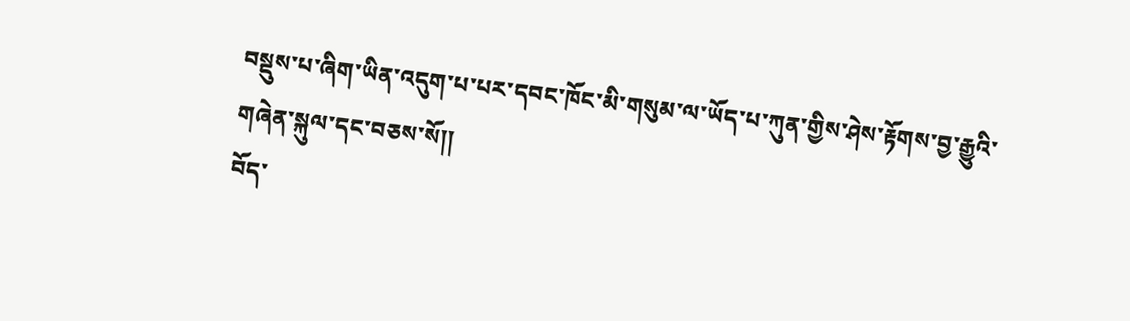བསྡུས་པ་ཞིག་ཡིན་འདུག་པ་པར་དབང་ཁོང་མི་གསུམ་ལ་ཡོད་པ་ཀུན་གྱིས་ཤེས་རྟོགས་བྱ་རྒྱུའི་གཞེན་སྐུལ་དང་བཅས་སོ།།
བོད་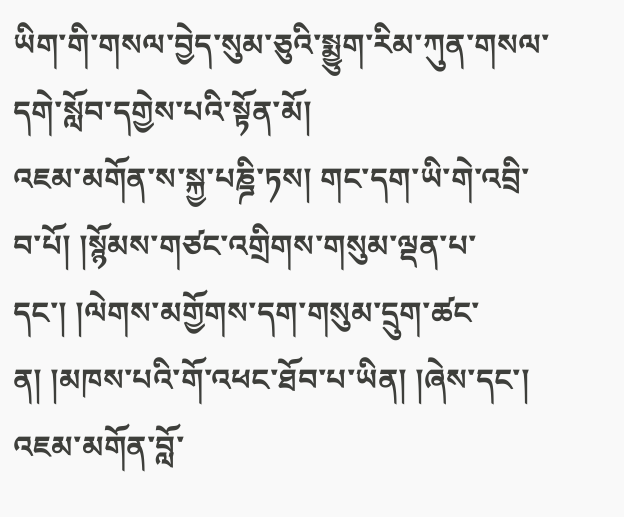ཡིག་གི་གསལ་བྱེད་སུམ་ཅུའི་སྨྱུག་རིམ་ཀུན་གསལ་དགེ་སློབ་དགྱེས་པའི་སྟོན་མོ།
འཇམ་མགོན་ས་སྐྱ་པཎྜི་ཏས། གང་དག་ཡི་གེ་འབྲི་བ་པོ། །སྙོམས་གཙང་འགྲིགས་གསུམ་ལྡན་པ་དང་། །ལེགས་མགྱོགས་དག་གསུམ་དྲུག་ཚང་ན། །མཁས་པའི་གོ་འཕང་ཐོབ་པ་ཡིན། །ཞེས་དང་། འཇམ་མགོན་བློ་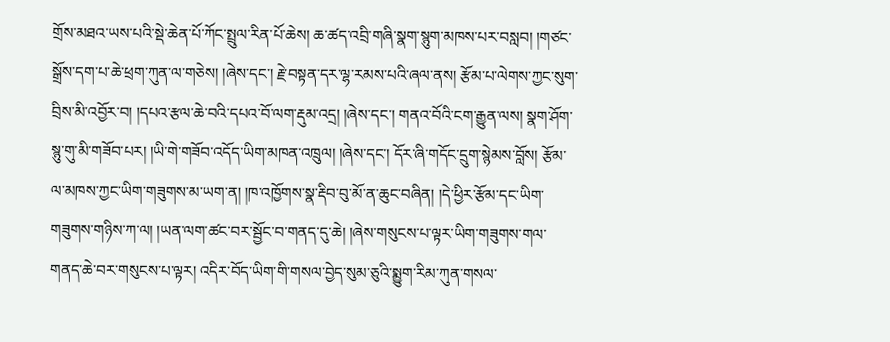གྲོས་མཐའ་ཡས་པའི་སྡེ་ཆེན་པོ་ཀོང་སྤྲུལ་རིན་པོ་ཆེས། ཆ་ཚད་འབྲི་གཞི་སྣག་སྙུག་མཁས་པར་བསླབ། །གཙང་སྒྲོས་དག་པ་ཆེ་ཕྲག་ཀུན་ལ་གཅེས། །ཞེས་དང་། རྗེ་བསྟན་དར་ལྷ་རམས་པའི་ཞལ་ནས། རྩོམ་པ་ལེགས་ཀྱང་སུག་བྲིས་མི་འབྱོར་བ། །དཔའ་རྩལ་ཆེ་བའི་དཔའ་བོ་ལག་རྡུམ་འདྲ། །ཞེས་དང་། གནའ་བོའི་ངག་རྒྱུན་ལས། སྣག་ཤོག་སྙུ་གུ་མི་གཟོབ་པར། །ཡི་གེ་གཟོབ་འདོད་ཡིག་མཁན་འཁྲུལ། །ཞེས་དང་། དོར་ཞི་གདོང་དྲུག་སྙེམས་བློས། རྩོམ་ལ་མཁས་ཀྱང་ཡིག་གཟུགས་མ་ཡག་ན། །ཁ་འཁྱོགས་སྣ་རྡིབ་བུ་མོ་ན་ཆུང་བཞིན། །དེ་ཕྱིར་རྩོམ་དང་ཡིག་གཟུགས་གཉིས་ཀ་ལ། །ཡན་ལག་ཚང་བར་སྦྱོང་བ་གནད་དུ་ཆེ། །ཞེས་གསུངས་པ་ལྟར་ཡིག་གཟུགས་གལ་གནད་ཆེ་བར་གསུངས་པ་ལྟར། འདིར་བོད་ཡིག་གི་གསལ་བྱེད་སུམ་ཅུའི་སྨྱུག་རིམ་ཀུན་གསལ་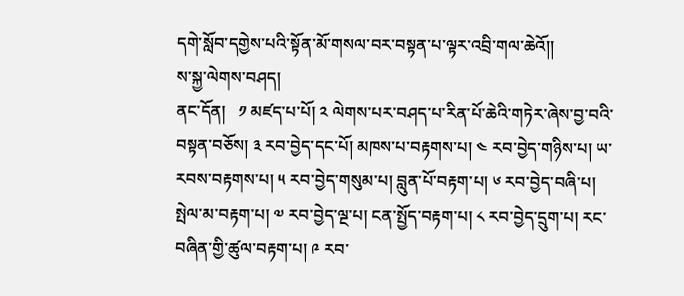དགེ་སློབ་དགྱེས་པའི་སྟོན་མོ་གསལ་བར་བསྟན་པ་ལྟར་འབྲི་གལ་ཆེའོ།།
ས་སྐྱ་ལེགས་བཤད།
ནང་དོན།   ༡ མཛད་པ་པོ། ༢ ལེགས་པར་བཤད་པ་རིན་པོ་ཆེའི་གཏེར་ཞེས་བྱ་བའི་བསྟན་བཅོས། ༣ རབ་བྱེད་དང་པོ། མཁས་པ་བརྟགས་པ། ༤ རབ་བྱེད་གཉིས་པ། ཡ་རབས་བརྟགས་པ། ༥ རབ་བྱེད་གསུམ་པ། བླུན་པོ་བརྟག་པ། ༦ རབ་བྱེད་བཞི་པ། སྤེལ་མ་བརྟག་པ། ༧ རབ་བྱེད་ལྔ་པ། ངན་སྤྱོད་བརྟག་པ། ༨ རབ་བྱེད་དྲུག་པ། རང་བཞིན་གྱི་ཚུལ་བརྟག་པ། ༩ རབ་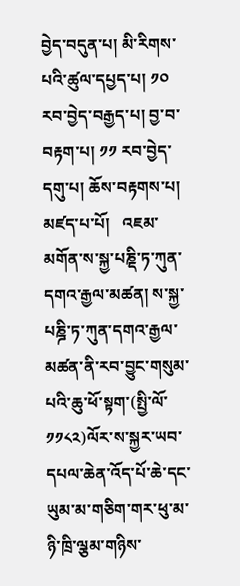བྱེད་བདུན་པ། མི་རིགས་པའི་ཚུལ་དཔྱད་པ། ༡༠ རབ་བྱེད་བརྒྱད་པ། བྱ་བ་བརྟག་པ། ༡༡ རབ་བྱེད་དགུ་པ། ཆོས་བརྟགས་པ། མཛད་པ་པོ།   འཇམ་མགོན་ས་སྐྱ་པཎྡི་ཏ་ཀུན་དགའ་རྒྱལ་མཚན། ས་སྐྱ་པཎྜི་ཏ་ཀུན་དགའ་རྒྱལ་མཚན་ནི་རབ་བྱུང་གསུམ་པའི་ཆུ་ཕོ་སྟག་(སྤྱི་ལོ་༡༡༨༢)ལོར་ས་སྐྱར་ཡབ་དཔལ་ཆེན་འོད་པོ་ཆེ་དང་ཡུམ་མ་གཅིག་གར་ཕུ་མ་ཉི་ཁྲི་ལྕམ་གཉིས་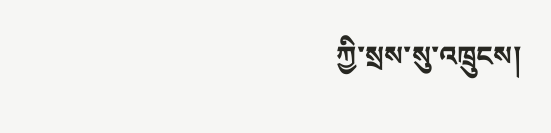ཀྱི་སྲས་སུ་འཁྲུངས།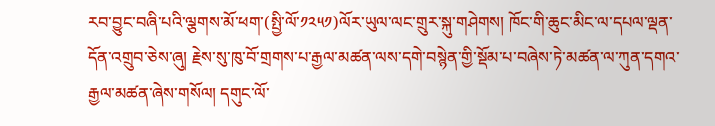རབ་བྱུང་བཞི་པའི་ལྕགས་མོ་ཕག་(སྤྱི་ལོ་༡༢༥༡)ལོར་ཡུལ་ལང་གྲུར་སྐུ་གཤེགས། ཁོང་གི་ཆུང་མིང་ལ་དཔལ་ལྡན་དོན་འགྲུབ་ཅེས་ཞུ། རྗེས་སུ་ཁུ་བོ་གྲགས་པ་རྒྱལ་མཚན་ལས་དགེ་བསྙེན་གྱི་སྡོམ་པ་བཞེས་ཏེ་མཚན་ལ་ཀུན་དགའ་རྒྱལ་མཚན་ཞེས་གསོལ། དགུང་ལོ་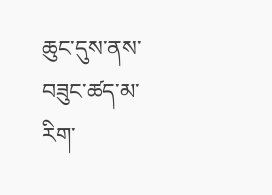ཆུང་དུས་ནས་བཟུང་ཚད་མ་རིག་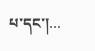པ་དང་།…